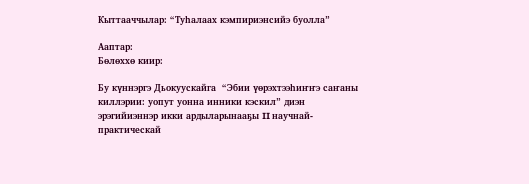Кыттааччылар: “Туһалаах кэмпириэнсийэ буолла”

Ааптар:
Бөлөххө киир:

Бу күннэргэ Дьокуускайга  “Эбии үөрэхтээһиҥҥэ саҥаны киллэрии: уопут уонна инники кэскил” диэн эрэгийиэннэр икки ардыларынааҕы II научнай-практическай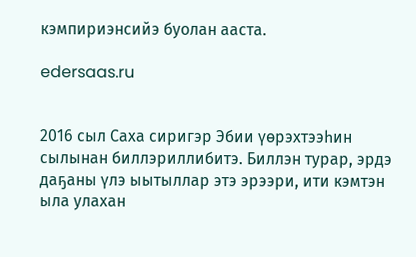кэмпириэнсийэ буолан ааста.

edersaas.ru


2016 сыл Саха сиригэр Эбии үөрэхтээһин сылынан биллэриллибитэ. Биллэн турар, эрдэ даҕаны үлэ ыытыллар этэ эрээри, ити кэмтэн ыла улахан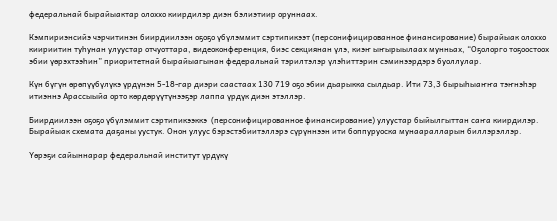федеральнай бырайыактар олоххо киирдилэр диэн бэлиэтиир оруннаах.

Кэмпириэнсийэ чэрчитинэн биирдиилээн оҕоҕо үбүлэммит сэртипикээт (персонифицированное финансирование) бырайыак олоххо киириитин туһунан улуустар отчуоттара, видеоконференция, биэс секциянан үлэ, киэҥ ыҥырыылаах мунньах, “Оҕолорго тоҕоостоох эбии үөрэхтээһин” приоритетнай бырайыагынан федеральнай тэрилтэлэр үлэһиттэрин сэминээрдэрэ буоллулар.

Күн бүгүн өрөпүүбүлүкэ үрдүнэн 5-18-гар диэри саастаах 130 719 оҕо эбии дьарыкка сылдьар. Ити 73,3 бырыһыаҥҥа тэҥнэһэр итиэннэ Арассыыйа орто көрдөрүүтүнээҕэр лаппа үрдүк диэн этэллэр.

Биирдиилээн оҕоҕо үбүлэммит сэртипикээккэ  (персонифицированное финансирование) улуустар быйылгыттан саҥа киирдилэр. Бырайыак схемата даҕаны уустук. Онон улуус бэрэстэбиитэллэрэ сүрүннээн ити боппуруоска мунааралларын биллэрэллэр.

Үөрэҕи сайыннарар федеральнай институт үрдүкү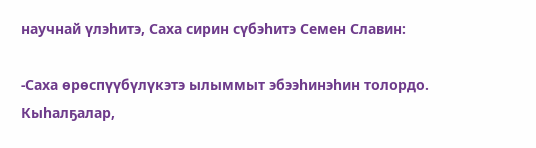научнай үлэһитэ, Саха сирин сүбэһитэ Семен Славин:

-Саха өрөспүүбүлүкэтэ ылыммыт эбээһинэһин толордо. Кыһалҕалар,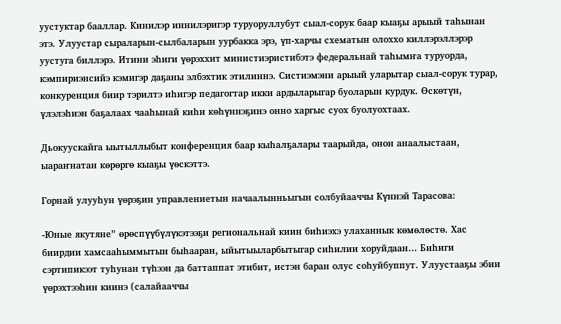уустуктар бааллар. Кинилэр иннилэригэр туруоруллубут сыал-сорук баар кыаҕы арыый таһынан этэ. Улуустар сыраларын-сылбаларын уурбакка эрэ, үп-харчы схематын олоххо киллэрэллэрэр уустуга биллэрэ. Итини эһиги үөрэххит министиэристибэтэ федеральнай таһымҥа туруорда, кэмпириэнсийэ кэмигэр даҕаны элбэхтик этилиннэ. Систиэмэни арыый уларытар сыал-сорук турар, конкуренция биир тэрилтэ иһигэр педагогтар икки ардыларыгар буоларын курдук. Өскөтүн, үлэлэһиэн баҕалаах чааһынай киһи көһүннэҕинэ онно харгыс суох буолуохтаах.

Дьокуускайга ыытыллыбыт конференция баар кыһалҕалары таарыйда, онон анаалыстаан, ыараҥнатан көрөргө кыаҕы үөскэттэ.

Горнай улууһун үөрэҕин управлениетын начаалынньыгын солбуйааччы Күннэй Тарасова:

-Юные якутяне” өрөспүүбүлүкэтээҕи региональнай киин биһиэхэ улаханнык көмөлөстө. Хас биирдии хамсааһыммытын быһааран, ыйытыыларбытыгар сиһилии хоруйдаан… Биһиги сэртипикээт туһунан түһээн да баттаппат этибит, истэн баран олус соһуйбуппут. Улуустааҕы эбии үөрэхтээһин киинэ (салайааччы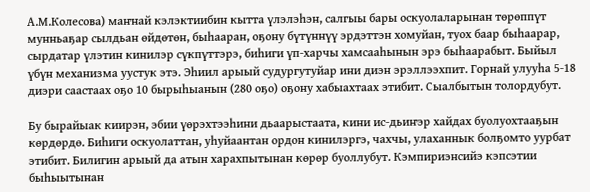А.М.Колесова) маҥнай кэлэктиибин кытта үлэлэһэн, салгыы бары оскуолаларынан төрөппүт мунньаҕар сылдьан өйдөтөн, быһааран, оҕону бүтүннүү эрдэттэн хомуйан, туох баар быһаарар, сырдатар үлэтин кинилэр сүкпүттэрэ, биһиги үп-харчы хамсааһынын эрэ быһаарабыт. Быйыл үбүн механизма уустук этэ. Эһиил арыый судургутуйар ини диэн эрэллээхпит. Горнай улууһа 5-18 диэри саастаах оҕо 10 бырыһыанын (280 оҕо) оҕону хабыахтаах этибит. Сыалбытын толордубут.

Бу бырайыак киирэн, эбии үөрэхтээһини дьаарыстаата, кини ис-дьиҥэр хайдах буолуохтааҕын көрдөрдө. Биһиги оскуолаттан, уһуйаантан ордон кинилэргэ, чахчы, улаханнык болҕомто уурбат этибит. Билигин арыый да атын харахпытынан көрөр буоллубут. Кэмпириэнсийэ кэпсэтии быһыытынан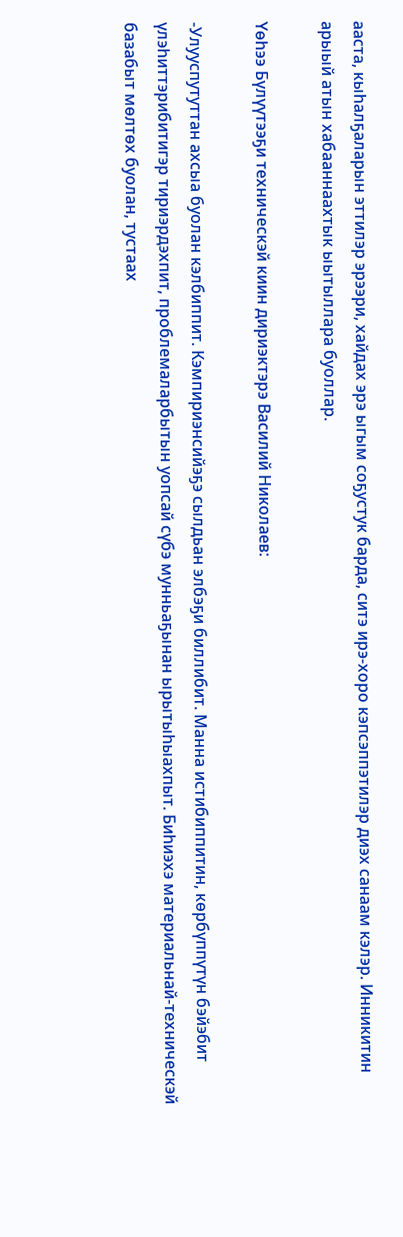ааста, кыһалҕаларын эттилэр эрээри, хайдах эрэ ыгым соҕустук барда, ситэ ирэ-хоро кэпсэппэтилэр диэх санаам кэлэр. Инникитин арыый атын хабааннаахтык ыытыллара буоллар.

Үөһээ Бүлүүтээҕи техническэй киин дириэктэрэ Василий Николаев:

-Улууспутуттан ахсыа буолан кэлбиппит. Кэмпириэнсийэҕэ сылдьан элбэҕи биллибит. Манна истибиппитин, көрбүппүтүн бэйэбит үлэһиттэрибитигэр тириэрдэхпит, проблемаларбытын уопсай сүбэ мунньаҕынан ырытыһыахпыт. Биһиэхэ материальнай-техническэй базабыт мөлтөх буолан, тустаах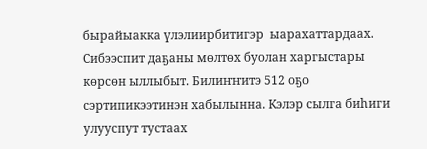бырайыакка үлэлиирбитигэр  ыарахаттардаах. Сибээспит даҕаны мөлтөх буолан харгыстары көрсөн ыллыбыт. Билиҥҥитэ 512 оҕо сэртипикээтинэн хабылынна. Кэлэр сылга биһиги улууспут тустаах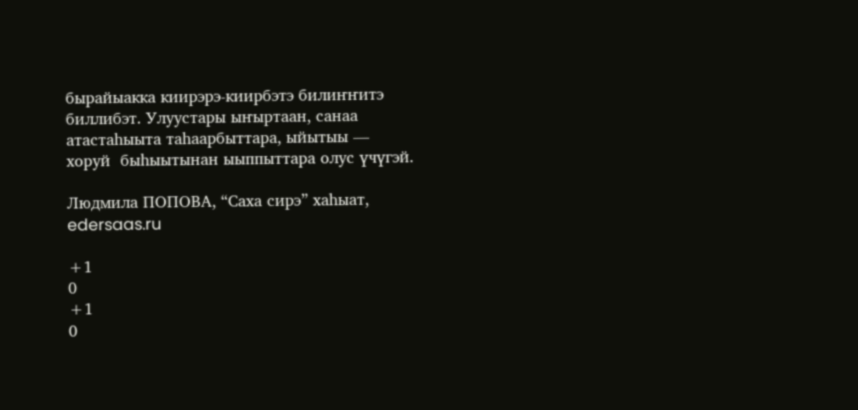бырайыакка киирэрэ-киирбэтэ билиҥҥитэ биллибэт. Улуустары ыҥыртаан, санаа атастаһыыта таһаарбыттара, ыйытыы — хоруй  быһыытынан ыыппыттара олус үчүгэй.

Людмила ПОПОВА, “Саха сирэ” хаһыат, edersaas.ru

+1
0
+1
0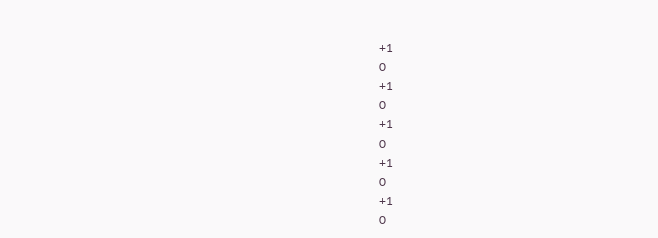+1
0
+1
0
+1
0
+1
0
+1
0